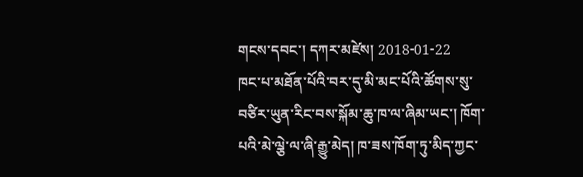གངས་དབང་། དཀར་མཛེས། 2018-01-22
ཁང་པ་མཐོན་པོའི་བར་དུ་མི་མང་པོའི་ཚོགས་སུ་བཙིར་ཡུན་རིང་བས་སྐོམ་ཆུ་ཁ་ལ་ཞིམ་ཡང་། ཁོག་པའི་མེ་ལྕེ་ལ་ཞི་རྒྱུ་མེད། ཁ་ཟས་ཁོག་ཏུ་མིད་ཀྱང་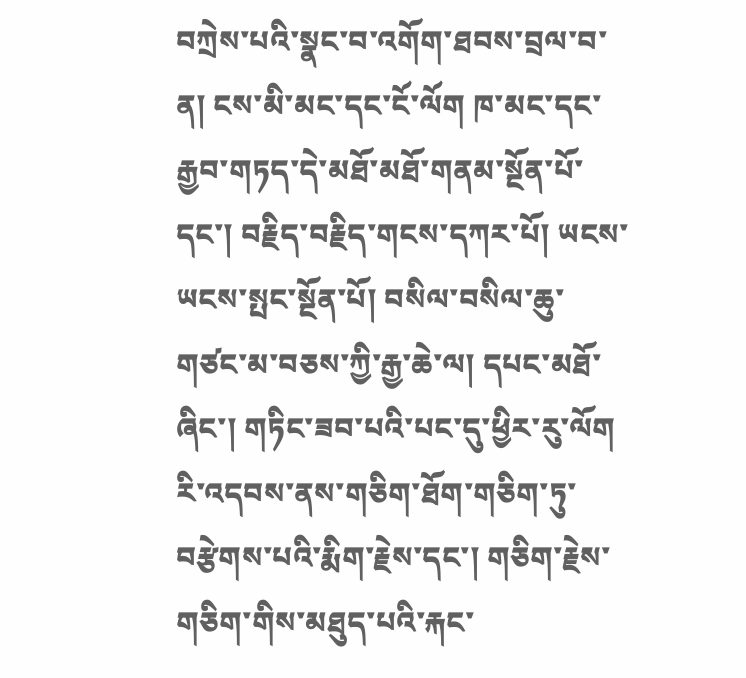བཀྲེས་པའི་སྣང་བ་འགོག་ཐབས་བྲལ་བ་ན། ངས་མི་མང་དང་ངོ་ལོག ཁ་མང་དང་རྒྱབ་གཏད་དེ་མཐོ་མཐོ་གནམ་སྔོན་པོ་དང་། བརྗིད་བརྗིད་གངས་དཀར་པོ། ཡངས་ཡངས་སྤང་སྔོན་པོ། བསིལ་བསིལ་ཆུ་གཙང་མ་བཅས་ཀྱི་རྒྱ་ཆེ་ལ། དཔང་མཐོ་ཞིང་། གཏིང་ཟབ་པའི་པང་དུ་ཕྱིར་རུ་ལོག
རི་འདབས་ནས་གཅིག་ཐོག་གཅིག་ཏུ་བརྩེགས་པའི་རྨིག་རྗེས་དང་། གཅིག་རྗེས་གཅིག་གིས་མཐུད་པའི་རྐང་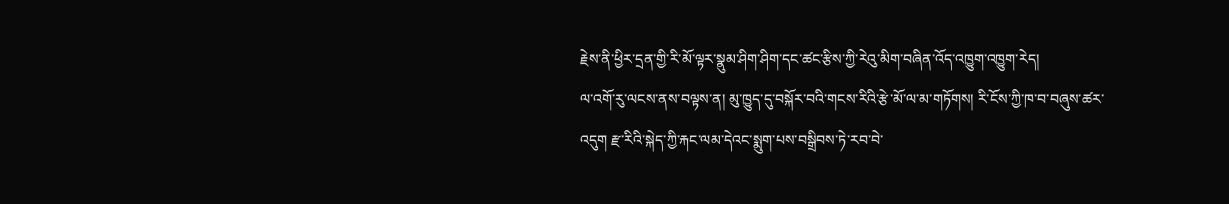རྗེས་ནི་ཕྱིར་དྲན་གྱི་རི་མོ་ལྟར་སྣུམ་ཤིག་ཤིག་དང་ཚང་རྩིས་ཀྱི་རེའུ་མིག་བཞིན་འོད་འཁྱུག་འཁྱུག་རེད།
ལ་འགོ་རུ་ལངས་ནས་བལྟས་ན། མུ་ཁྱུད་དུ་བསྐོར་བའི་གངས་རིའི་རྩེ་མོ་ལ་མ་གཏོགས། རི་ངོས་ཀྱི་ཁ་བ་བཞུས་ཚར་འདུག རྫ་རིའི་སྐེད་ཀྱི་རྐང་ལམ་དེའང་སྨུག་པས་བསྒྲིབས་ཏེ་རབ་བེ་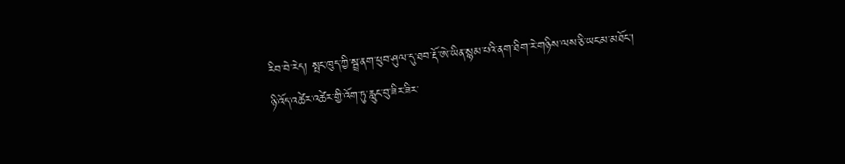རིབ་བེ་རེད། སྤང་ཁུད་ཀྱི་སྦྲ་ནག་ཕུབ་ཤུལ་དུ་ཐབ་རྡོ་ཨེ་ཡིན་སྙམ་པའི་ནག་ཐིག་རེ་གཉིས་ལས་ཅི་ཡང་མ་མཐོང་།
ཉི་འོད་འཚེར་འཚེར་གྱི་འོག་ཏུ་རླུང་བུ་ཟིར་ཟིར་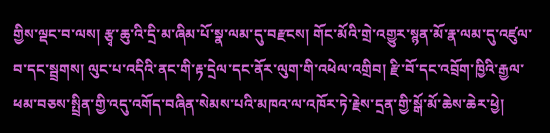གྱིས་ལྡང་བ་ལས། རྩྭ་ཆུ་འི་དྲི་མ་ཞིམ་པོ་སྣ་ལམ་དུ་བརྫངས། གོང་མོའི་གྲེ་འགྱུར་སྙན་མོ་རྣ་ལམ་དུ་འཛུལ་བ་དང་སྦྲགས། ལུང་པ་འདིའི་ནང་གི་རྟ་དྲེལ་དང་ནོར་ལུག་གི་འཕེལ་འགྲིབ། རྫི་བོ་དང་འབྲོག་ཁྱིའི་རྒྱལ་ཕམ་བཅས་སྤྲིན་གྱི་འདུ་འགོད་བཞིན་སེམས་པའི་མཁའ་ལ་འཁོར་ཏེ་རྗེས་དྲན་གྱི་སྒོ་མོ་ཆེས་ཆེར་ཕྱེ།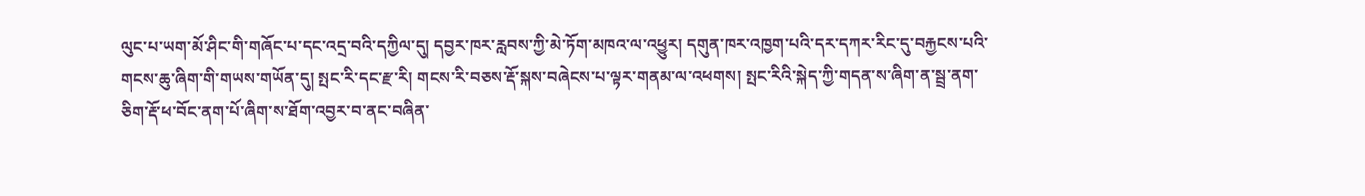ལུང་པ་ཡག་མོ་ཤིང་གི་གཞོང་པ་དང་འདྲ་བའི་དཀྱིལ་དུ། དབྱར་ཁར་རླབས་ཀྱི་མེ་ཏོག་མཁའ་ལ་འཕྱུར། དགུན་ཁར་འཁྱག་པའི་དར་དཀར་རིང་དུ་བརྐྱངས་པའི་གངས་ཆུ་ཞིག་གི་གཡས་གཡོན་དུ། སྤང་རི་དང་རྫ་རི། གངས་རི་བཅས་རྡོ་སྐས་བཞེངས་པ་ལྟར་གནམ་ལ་འཕགས། སྤང་རིའི་སྐེད་ཀྱི་གདན་ས་ཞིག་ན་སྦྲ་ནག་ཅིག་རྡོ་ཕ་བོང་ནག་པོ་ཞིག་ས་ཐོག་འབྱར་བ་ནང་བཞིན་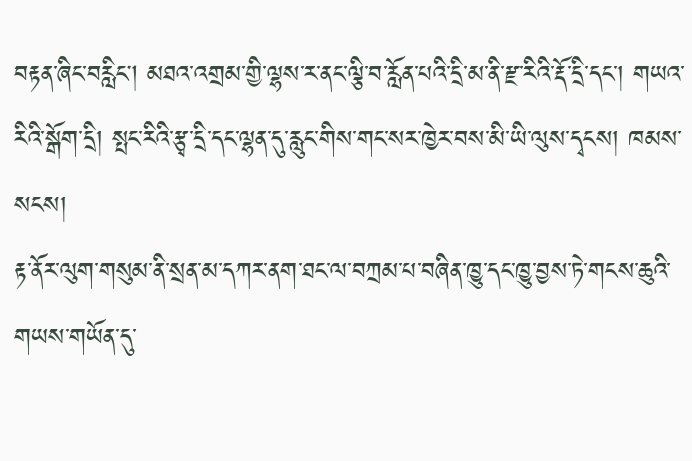བརྟན་ཞིང་བརླིང། མཐའ་འགྲམ་གྱི་ལྷས་ར་ནང་ལྕི་བ་རློན་པའི་དྲི་མ་ནི་རྫ་རིའི་རྡོ་དྲི་དང་། གཡའ་རིའི་སྒོག་དྲི། སྤང་རིའི་རྩྭ་དྲི་དང་ལྷན་དུ་རླུང་གིས་གང་སར་ཁྱེར་བས་མི་ཡི་ལུས་དྭངས། ཁམས་སངས།
རྟ་ནོར་ལུག་གསུམ་ནི་སྲན་མ་དཀར་ནག་ཐང་ལ་བཀྲམ་པ་བཞིན་ཁྱུ་དང་ཁྱུ་བྱས་ཏེ་གངས་ཆུའི་གཡས་གཡོན་དུ་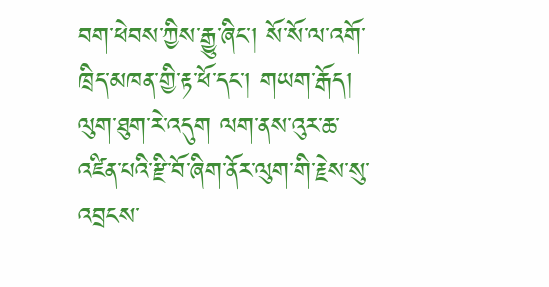བག་ཕེབས་ཀྱིས་རྒྱུ་ཞིང་། སོ་སོ་ལ་འགོ་ཁྲིད་མཁན་གྱི་རྟ་ཕོ་དང་། གཡག་རྒོད། ལུག་ཐུག་རེ་འདུག ལག་ནས་འུར་ཆ་འཛིན་པའི་རྫི་བོ་ཞིག་ནོར་ལུག་གི་རྗེས་སུ་འབྲངས་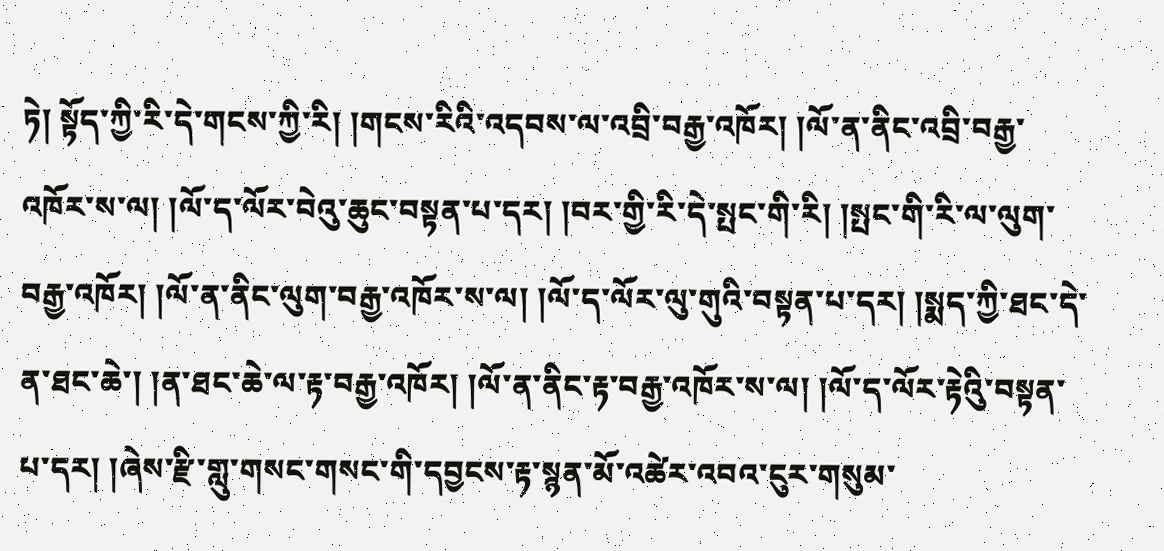ཏེ། སྟོད་ཀྱི་རི་དེ་གངས་ཀྱི་རི། །གངས་རིའི་འདབས་ལ་འབྲི་བརྒྱ་འཁོར། །ལོ་ན་ནིང་འབྲི་བརྒྱ་འཁོར་ས་ལ། །ལོ་ད་ལོར་བེའུ་ཆུང་བསྟན་པ་དར། །བར་གྱི་རི་དེ་སྤང་གི་རི། །སྤང་གི་རི་ལ་ལུག་བརྒྱ་འཁོར། །ལོ་ན་ནིང་ལུག་བརྒྱ་འཁོར་ས་ལ། །ལོ་ད་ལོར་ལུ་གུའི་བསྟན་པ་དར། །སྨད་ཀྱི་ཐང་དེ་ན་ཐང་ཆེ་། །ན་ཐང་ཆེ་ལ་རྟ་བརྒྱ་འཁོར། །ལོ་ན་ནིང་རྟ་བརྒྱ་འཁོར་ས་ལ། །ལོ་ད་ལོར་རྟེའིུ་བསྟན་པ་དར། །ཞེས་རྫི་གླུ་གསང་གསང་གི་དབྱངས་རྟ་སྙན་མོ་འཚེར་འབའ་ངུར་གསུམ་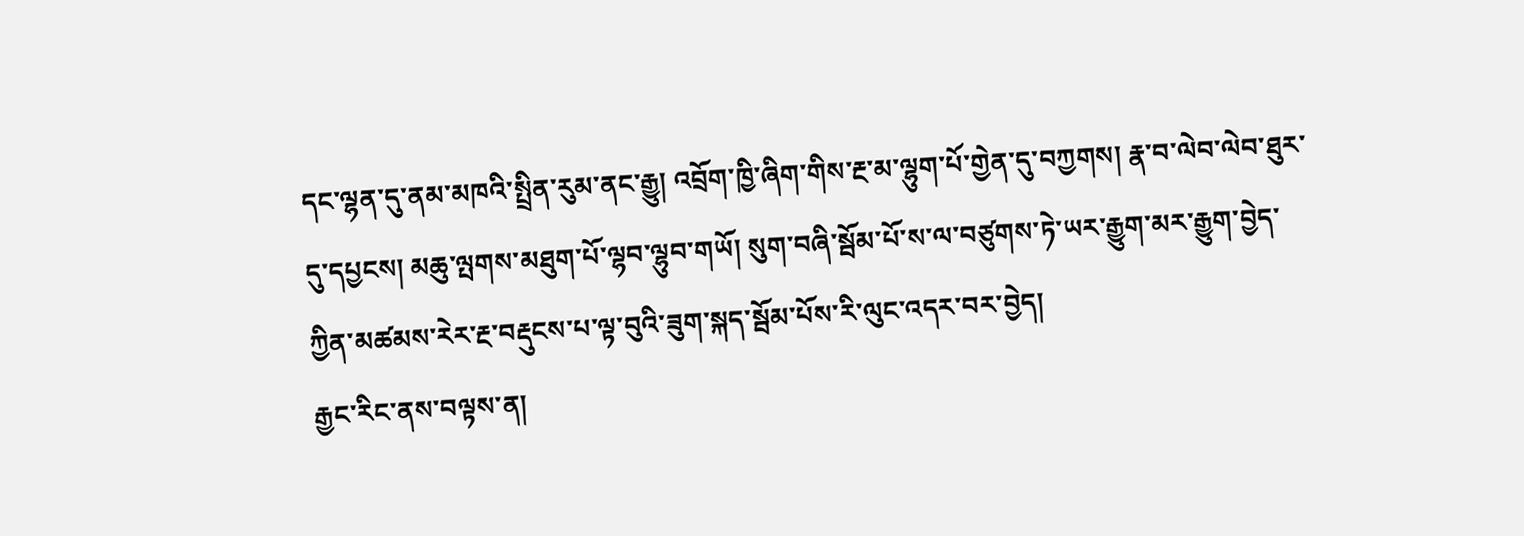དང་ལྷན་དུ་ནམ་མཁའི་སྤྲིན་རུམ་ནང་རྒྱུ། འབྲོག་ཁྱི་ཞིག་གིས་རྔ་མ་ལྷུག་པོ་གྱེན་དུ་བཀྱགས། རྣ་བ་ལེབ་ལེབ་ཐུར་དུ་དཔྱངས། མཆུ་ལྤགས་མཐུག་པོ་ལྷབ་ལྷུབ་གཡོ། སུག་བཞི་སྦོམ་པོ་ས་ལ་བཙུགས་ཏེ་ཡར་རྒྱུག་མར་རྒྱུག་བྱེད་ཀྱིན་མཚམས་རེར་རྔ་བརྡུངས་པ་ལྟ་བུའི་ཟུག་སྐད་སྦོམ་པོས་རི་ལུང་འདར་བར་བྱེད།
རྒྱང་རིང་ནས་བལྟས་ན།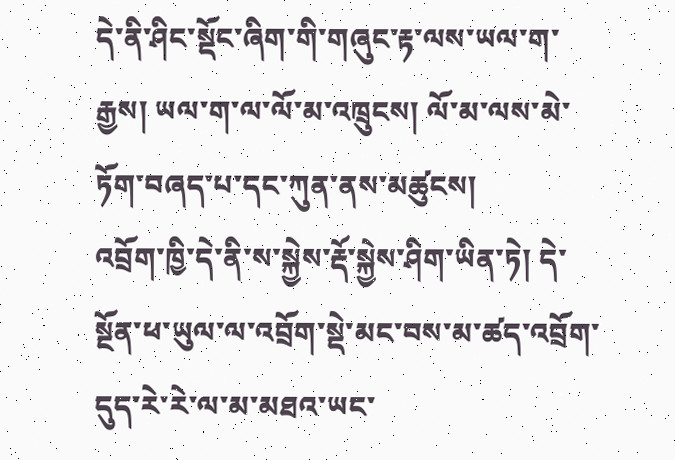དེ་ནི་ཤིང་སྡོང་ཞིག་གི་གཞུང་རྟ་ལས་ཡལ་ག་རྒྱས། ཡལ་ག་ལ་ལོ་མ་འཁྲུངས། ལོ་མ་ལས་མེ་ཏོག་བཞད་པ་དང་ཀུན་ནས་མཚུངས།
འབྲོག་ཁྱི་དེ་ནི་ས་སྐྱེས་རྡོ་སྐྱེས་ཤིག་ཡིན་ཏེ། དེ་སྔོན་ཕ་ཡུལ་ལ་འབྲོག་སྡེ་མང་བས་མ་ཚད་འབྲོག་དུད་རེ་རེ་ལ་མ་མཐའ་ཡང་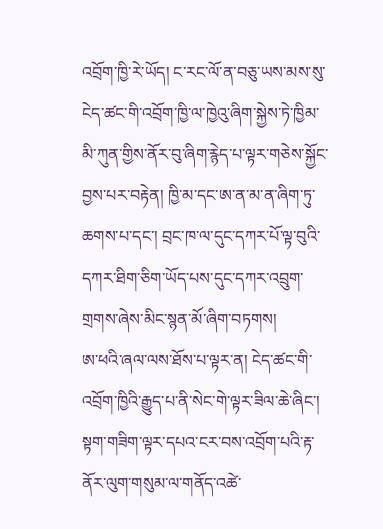འབྲོག་ཁྱི་རེ་ཡོད། ང་རང་ལོ་ན་བཅུ་ཡས་མས་སུ་ངེད་ཚང་གི་འབྲོག་ཁྱི་ལ་ཁྱེའུ་ཞིག་སྐྱེས་ཏེ་ཁྱིམ་མི་ཀུན་གྱིས་ནོར་བུ་ཞིག་རྙེད་པ་ལྟར་གཅེས་སྐྱོང་བྱས་པར་བརྟེན། ཁྱི་མ་དང་ཨ་ན་མ་ན་ཞིག་ཏུ་ཆགས་པ་དང་། བྲང་ཁ་ལ་དུང་དཀར་པོ་ལྟ་བུའི་དཀར་ཐིག་ཅིག་ཡོད་པས་དུང་དཀར་འབྲུག་གྲགས་ཞེས་མིང་སྙན་མོ་ཞིག་བཏགས།
ཨ་ཕའི་ཞལ་ལས་ཐོས་པ་ལྟར་ན། ངེད་ཚང་གི་འབྲོག་ཁྱིའི་རྒྱུད་པ་ནི་སེང་གེ་ལྟར་ཟིལ་ཆེ་ཞིང་། སྟག་གཟིག་ལྟར་དཔའ་ངར་བས་འབྲོག་པའི་རྟ་ནོར་ལུག་གསུམ་ལ་གནོད་འཚེ་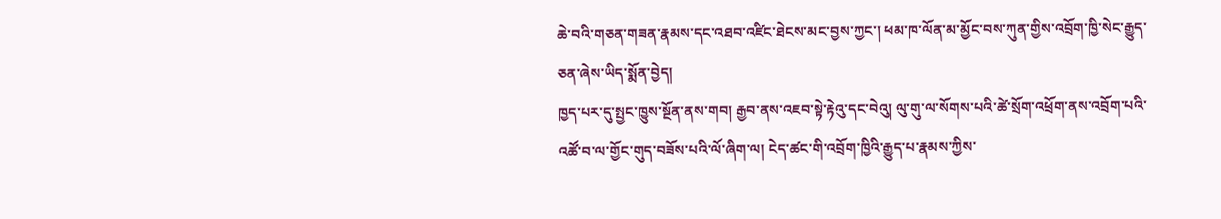ཆེ་བའི་གཅན་གཟན་རྣམས་དང་འཐབ་འཛིང་ཐེངས་མང་བྱས་ཀྱང་། ཕམ་ཁ་ལོན་མ་མྱོང་བས་ཀུན་གྱིས་འབྲོག་ཁྱི་སེང་རྒྱུད་ཅན་ཞེས་ཡིད་སྨོན་བྱེད།
ཁྱད་པར་དུ་སྤྱང་ཁྱུས་སྔོན་ནས་གབ། རྒྱབ་ནས་འཇབ་སྟེ་རྟེའུ་དང་བེའུ། ལུ་གུ་ལ་སོགས་པའི་ཚེ་སྲོག་འཕྲོག་ནས་འབྲོག་པའི་འཚོ་བ་ལ་གྱོང་གུད་བཟོས་པའི་ལོ་ཞིག་ལ། ངེད་ཚང་གི་འབྲོག་ཁྱིའི་རྒྱུད་པ་རྣམས་ཀྱིས་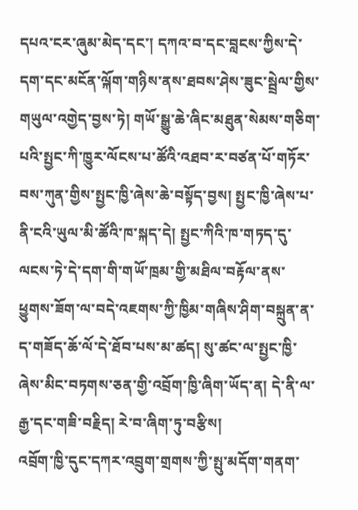དཔའ་ངར་ཞུམ་མེད་དང་། དཀའ་བ་དང་བླངས་ཀྱིས་དེ་དག་དང་མངོན་ལྐོག་གཉིས་ནས་ཐབས་ཤེས་ཟུང་སྦྲེལ་གྱིས་གཡུལ་འགྱེད་བྱས་ཏེ། གཡོ་སྒྱུ་ཆེ་ཞིང་མཐུན་སེམས་གཅིག་པའི་སྤྱང་ཀི་ཁྱུར་ལོངས་པ་ཚོའི་འཐབ་ར་བཙན་པོ་གཏོར་བས་ཀུན་གྱིས་སྤྱང་ཁྱི་ཞེས་ཆེ་བསྟོད་བྱས། སྤྱང་ཁྱི་ཞེས་པ་ནི་ངའི་ཡུལ་མི་ཚོའི་ཁ་སྐད་དེ། སྤྱང་ཀིའི་ཁ་གཏད་དུ་ལངས་ཏེ་དེ་དག་གི་གཡོ་ཁྲམ་གྱི་མཐིལ་བརྟོལ་ནས་ཕྱུགས་ཟོག་ལ་བདེ་འཇགས་ཀྱི་ཁྱིམ་གཞིས་ཤིག་བསྐྲུན་ན་ད་གཟོད་ཆོ་ལོ་དེ་ཐོབ་པས་མ་ཚད། སུ་ཚང་ལ་སྤྱང་ཁྱི་ཞེས་མིང་བཏགས་ཅན་གྱི་འབྲོག་ཁྱི་ཞིག་ཡོད་ན། དེ་ནི་ལ་རྒྱ་དང་གཟི་བརྗིད། རེ་བ་ཞིག་ཏུ་བརྩིས།
འབྲོག་ཁྱི་དུང་དཀར་འབྲུག་གྲགས་ཀྱི་སྤུ་མདོག་གནག་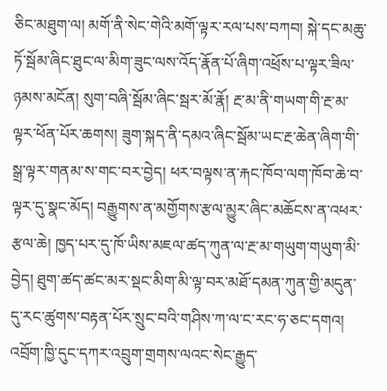ཅིང་མཐུག་ལ། མགོ་ནི་སེང་གེའི་མགོ་ལྟར་རལ་པས་བཀབ། སྐེ་དང་མཆུ་ཏོ་སྦོམ་ཞིང་ཐུང་ལ་མིག་ཟུང་ལས་འོད་རྣོན་པོ་ཞིག་འཕྲོས་པ་ལྟར་ཟིལ་ཉམས་མངོན། སུག་བཞི་སྦོམ་ཞིང་སྦར་མོ་རྣོ། རྔ་མ་ནི་གཡག་གི་རྔ་མ་ལྟར་ཕོན་པོར་ཆགས། ཟུག་སྐད་ནི་དམའ་ཞིང་སྦོམ་ཡང་རྔ་ཆེན་ཞིག་གི་སྒྲ་ལྟར་གནམ་ས་གང་བར་བྱེད། ཕར་བལྟས་ན་རྐང་ཁོབ་ལག་ཁོབ་ཆེ་བ་ལྟར་དུ་སྣང་མོད། བརྒྱུགས་ན་མགྱོགས་རྩལ་མྱུར་ཞིང་མཆོངས་ན་འཕར་རྩལ་ཆེ། ཁྱད་པར་དུ་ཁོ་ཡིས་མཇལ་ཚད་ཀུན་ལ་རྔ་མ་གཡུག་གཡུག་མི་བྱེད། ཐུག་ཚད་ཚང་མར་སྡང་མིག་མི་ལྟ་བར་མཐོ་དམན་ཀུན་གྱི་མདུན་དུ་རང་ཚུགས་བརྟན་པོར་སྲུང་བའི་གཤིས་ཀ་ལ་ང་རང་ཧ་ཅང་དགའ།
འབྲོག་ཁྱི་དུང་དཀར་འབྲུག་གྲགས་ལའང་སེང་རྒྱུད་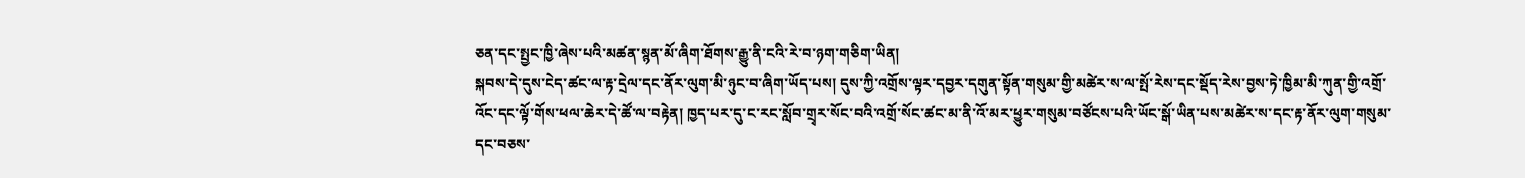ཅན་དང་སྤྱང་ཁྱི་ཞེས་པའི་མཚན་སྙན་མོ་ཞིག་ཐོགས་རྒྱུ་ནི་ངའི་རེ་བ་ཉག་གཅིག་ཡིན།
སྐབས་དེ་དུས་ངེད་ཚང་ལ་རྟ་དྲེལ་དང་ནོར་ལུག་མི་ཉུང་བ་ཞིག་ཡོད་པས། དུས་ཀྱི་འགྲོས་ལྟར་དབྱར་དགུན་སྟོན་གསུམ་གྱི་མཚེར་ས་ལ་སྤོ་རེས་དང་སྡོད་རེས་བྱས་ཏེ་ཁྱིམ་མི་ཀུན་གྱི་འགྲོ་འོང་དང་ལྟོ་གོས་ཕལ་ཆེར་དེ་ཚོ་ལ་བརྟེན། ཁྱད་པར་དུ་ང་རང་སློབ་གྲྭར་སོང་བའི་འགྲོ་སོང་ཚང་མ་ནི་འོ་མར་ཕྱུར་གསུམ་བཙོངས་པའི་ཡོང་སྒོ་ཡིན་པས་མཚེར་ས་དང་རྟ་ནོར་ལུག་གསུམ་དང་བཅས་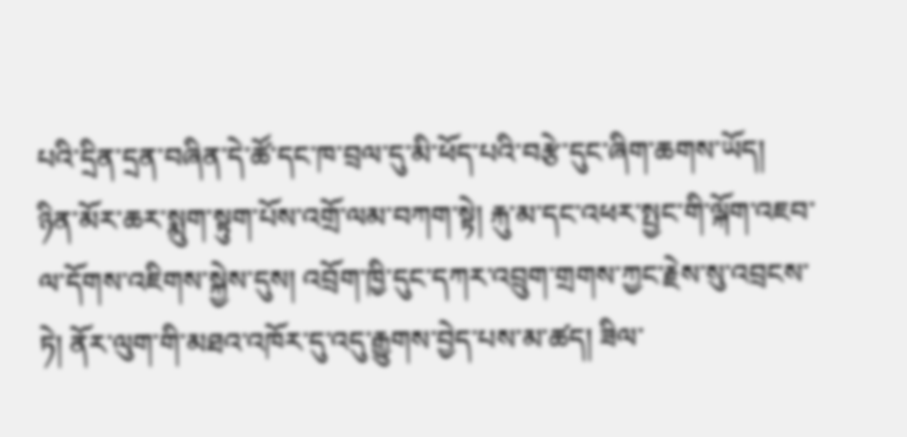པའི་དྲིན་དྲན་བཞིན་དེ་ཚོ་དང་ཁ་བྲལ་དུ་མི་ཕོད་པའི་བརྩེ་དུང་ཞིག་ཆགས་ཡོད།
ཉིན་མོར་ཆར་སྨུག་སྟུག་པོས་འགྲོ་ལམ་བཀག་སྟེ། རྐུ་མ་དང་འཕར་སྤྱང་གི་ལྐོག་འཇབ་ལ་དོགས་འཇིགས་སྐྱེས་དུས། འབྲོག་ཁྱི་དུང་དཀར་འབྲུག་གྲགས་ཀྱང་རྗེས་སུ་འབྲངས་ཏེ། ནོར་ལུག་གི་མཐའ་འཁོར་དུ་འདུ་རྒྱུགས་བྱེད་པས་མ་ཚད། ཟིལ་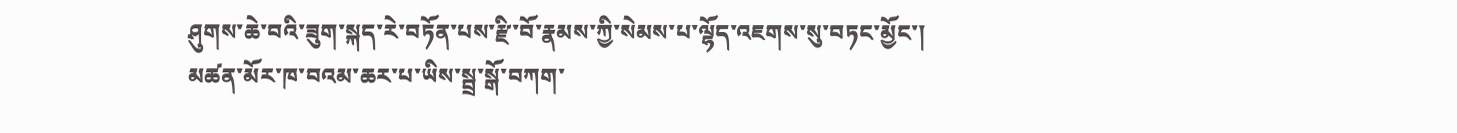ཤུགས་ཆེ་བའི་ཟུག་སྐད་རེ་བཏོན་པས་རྫི་བོ་རྣམས་ཀྱི་སེམས་པ་ལྷོད་འཇགས་སུ་བཏང་མྱོང་།
མཚན་མོར་ཁ་བའམ་ཆར་པ་ཡིས་སྦྲ་སྒོ་བཀག་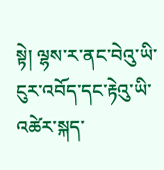སྟེ། ལྷས་ར་ནང་བེའུ་ཡི་ངུར་འབོད་དང་རྟེའུ་ཡི་འཚེར་སྐད་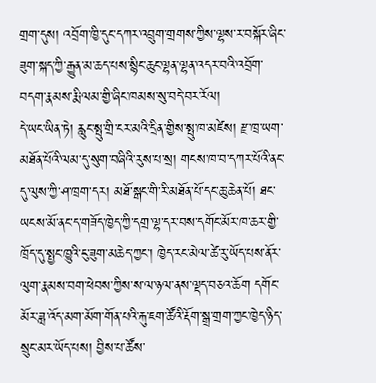གྲག་དུས། འབྲོག་ཁྱི་དུང་དཀར་འབྲུག་གྲགས་ཀྱིས་ལྷས་ར་བསྐོར་ཞིང་ཟུག་སྐད་ཀྱི་རྒྱུན་མ་ཆད་པས་སྙིང་ཆུང་ལྷན་ལྷན་འདར་བའི་འབྲོག་བདག་རྣམས་རྨི་ལམ་གྱི་ཞིང་ཁམས་སུ་བདེ་བར་རོལ།
དེ་ཡང་ཡིན་ཏེ། རླུང་སྤུ་གྲི་ངར་མའི་དྲིན་གྱིས་སྤུ་ཁ་མཛེས། རྫ་ཁྲ་ཡག་མཐོན་པོའི་ལམ་དུ་སུག་བཞིའི་རུས་པ་སྲ། གངས་ཁ་བ་དཀར་པོའི་ནང་དུ་ལུས་ཀྱི་ཤ་ཁྲག་དར། མཐོ་སྒང་གི་རི་མཐོན་པོ་དང་ཆུ་ཆེན་པོ། ཐང་ཡངས་མོ་ནང་ད་གཟོད་ཁྱེད་ཀྱི་དགྲ་ལྷ་དར་བས་དགོང་མོར་ཁ་ཆར་གྱི་ཁྲོད་དུ་སྤྱང་ཁྱུའི་ངུ་ཟུག་མཆེད་ཀྱང་། ཁྱེད་རང་མེལ་ཚེ་རུ་ཡོད་པས་ནོར་ལུག་རྣམས་བག་ཕེབས་ཀྱིས་ས་ལ་ཉལ་ནས་ལྡད་བཅའ་ཆོག དགོང་མོར་ཟླ་འོད་མག་མོག་གོན་པའི་རྐུ་ཇག་ཚོའི་རྡོག་སྒྲ་གྲག་ཀྱང་ཁྱེད་ཉིད་སྲུང་མར་ཡོད་པས། བྱིས་པ་ཚོས་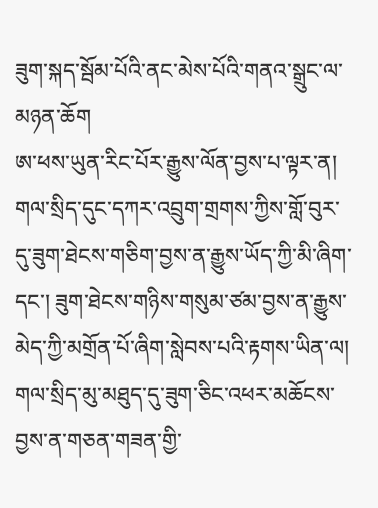ཟུག་སྐད་སྦོམ་པོའི་ནང་མེས་པོའི་གནའ་སྒྲུང་ལ་མཉན་ཆོག
ཨ་ཕས་ཡུན་རིང་པོར་རྒྱུས་ལོན་བྱས་པ་ལྟར་ན། གལ་སྲིད་དུང་དཀར་འབྲུག་གྲགས་ཀྱིས་གློ་བུར་དུ་ཟུག་ཐེངས་གཅིག་བྱས་ན་རྒྱུས་ཡོད་ཀྱི་མི་ཞིག་དང་། ཟུག་ཐེངས་གཉིས་གསུམ་ཙམ་བྱས་ན་རྒྱུས་མེད་ཀྱི་མགྲོན་པོ་ཞིག་སླེབས་པའི་རྟགས་ཡིན་ལ། གལ་སྲིད་མུ་མཐུད་དུ་ཟུག་ཅིང་འཕར་མཆོངས་བྱས་ན་གཅན་གཟན་གྱི་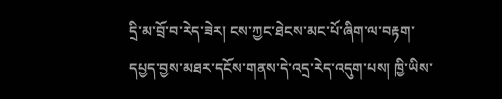དྲི་མ་བྲོ་བ་རེད་ཟེར། ངས་ཀྱང་ཐེངས་མང་པོ་ཞིག་ལ་བརྟག་དཔྱད་བྱས་མཐར་དངོས་གནས་དེ་འདྲ་རེད་འདུག་པས། ཁྱི་ཡིས་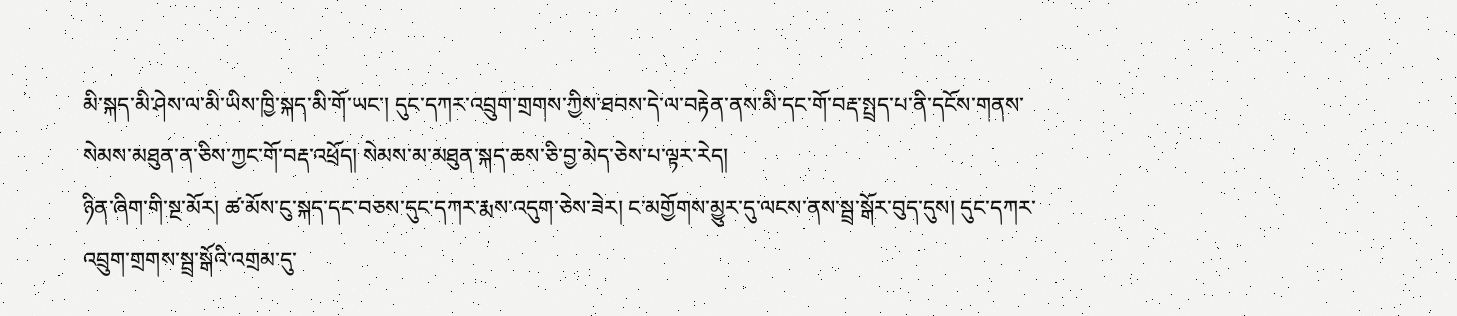མི་སྐད་མི་ཤེས་ལ་མི་ཡིས་ཁྱི་སྐད་མི་གོ་ཡང་། དུང་དཀར་འབྲུག་གྲགས་ཀྱིས་ཐབས་དེ་ལ་བརྟེན་ནས་མི་དང་གོ་བརྡ་སྤྲད་པ་ནི་དངོས་གནས་སེམས་མཐུན་ན་ཅིས་ཀྱང་གོ་བརྡ་འཕྲོད། སེམས་མ་མཐུན་སྐད་ཆས་ཅི་བྱ་མེད་ཅེས་པ་ལྟར་རེད།
ཉིན་ཞིག་གི་སྔ་མོར། ཚ་མོས་ངུ་སྐད་དང་བཅས་དུང་དཀར་རྨས་འདུག་ཅེས་ཟེར། ང་མགྱོགས་མྱུར་དུ་ལངས་ནས་སྦྲ་སྒོར་བུད་དུས། དུང་དཀར་འབྲུག་གྲགས་སྦྲ་སྒོའི་འགྲམ་དུ་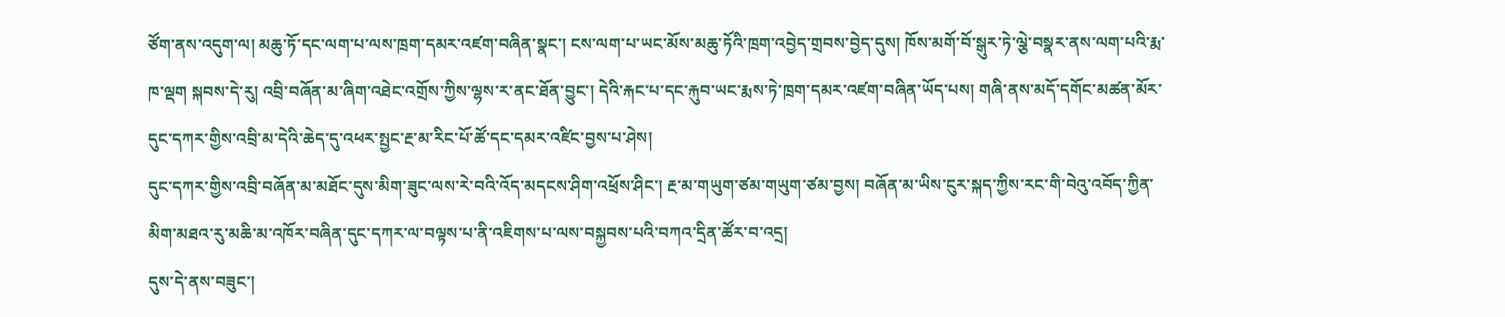ཙོག་ནས་འདུག་ལ། མཆུ་ཏོ་དང་ལག་པ་ལས་ཁྲག་དམར་འཛག་བཞིན་སྣང་། ངས་ལག་པ་ཡང་མོས་མཆུ་ཏོའི་ཁྲག་འབྱེད་གྲབས་བྱེད་དུས། ཁོས་མགོ་བོ་སྒུར་ཏེ་ལྕེ་བསྣར་ནས་ལག་པའི་རྨ་ཁ་ལྡག སྐབས་དེ་རུ། འབྲི་བཞོན་མ་ཞིག་འཐེང་འགྲོས་ཀྱིས་ལྷས་ར་ནང་ཐོན་བྱུང་། དེའི་རྐང་པ་དང་རྐུབ་ཡང་རྨས་ཏེ་ཁྲག་དམར་འཛག་བཞིན་ཡོད་པས། གཞི་ནས་མདོ་དགོང་མཚན་མོར་དུང་དཀར་གྱིས་འབྲི་མ་དེའི་ཆེད་དུ་འཕར་སྤྱང་རྔ་མ་རིང་པོ་ཚོ་དང་དམར་འཛིང་བྱས་པ་ཤེས།
དུང་དཀར་གྱིས་འབྲི་བཞོན་མ་མཐོང་དུས་མིག་ཟུང་ལས་རེ་བའི་འོད་མདངས་ཤིག་འཕྲོས་ཤིང་། རྔ་མ་གཡུག་ཙམ་གཡུག་ཙམ་བྱས། བཞོན་མ་ཡིས་ངུར་སྐད་ཀྱིས་རང་གི་བེའུ་འབོད་ཀྱིན་མིག་མཐའ་རུ་མཆི་མ་འཁོར་བཞིན་དུང་དཀར་ལ་བལྟས་པ་ནི་འཇིགས་པ་ལས་བསྐྱབས་པའི་བཀའ་དྲིན་ཚོར་བ་འདྲ།
དུས་དེ་ནས་བཟུང་།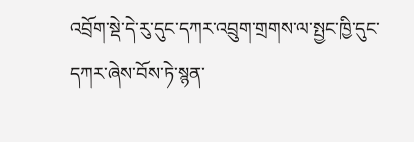འབྲོག་སྡེ་དེ་རུ་དུང་དཀར་འབྲུག་གྲགས་ལ་སྤྱང་ཁྱི་དུང་དཀར་ཞེས་བོས་ཏེ་སྙན་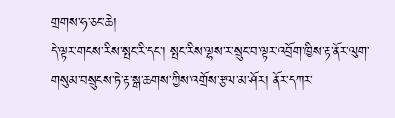གྲགས་ཧ་ཅང་ཆེ།
དེ་ལྟར་གངས་རིས་སྤང་རི་དང་། སྤང་རིས་ལྷས་ར་སྲུང་བ་ལྟར་འབྲོག་ཁྱིས་རྟ་ནོར་ལུག་གསུམ་བསྲུངས་ཏེ་རྟ་སྒ་ཆགས་ཀྱིས་འགྲོས་རྩལ་མ་ཤོར། ནོར་དཀར་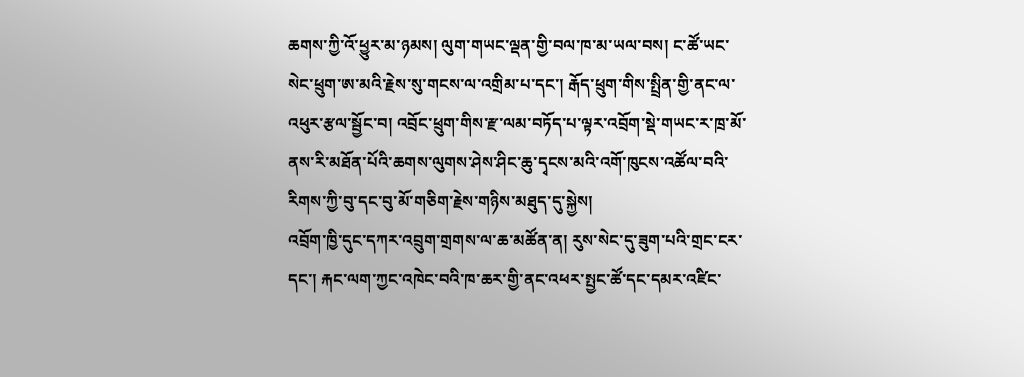ཆགས་ཀྱི་འོ་ཕྱུར་མ་ཉམས། ལུག་གཡང་ལྡན་གྱི་བལ་ཁ་མ་ཡལ་བས། ང་ཚོ་ཡང་སེང་ཕྲུག་ཨ་མའི་རྗེས་སུ་གངས་ལ་འགྲིམ་པ་དང་། རྒོད་ཕྲུག་གིས་སྤྲིན་གྱི་ནང་ལ་འཕུར་རྩལ་སྦྱོང་བ། འབྲོང་ཕྲུག་གིས་རྫ་ལམ་བཏོད་པ་ལྟར་འབྲོག་སྡེ་གཡང་ར་ཁྲ་མོ་ནས་རི་མཐོན་པོའི་ཆགས་ལུགས་ཤེས་ཤིང་ཆུ་དྭངས་མའི་འགོ་ཁུངས་འཚོལ་བའི་རིགས་ཀྱི་བུ་དང་བུ་མོ་གཅིག་རྗེས་གཉིས་མཐུད་དུ་སྐྱེས།
འབྲོག་ཁྱི་དུང་དཀར་འབྲུག་གྲགས་ལ་ཆ་མཚོན་ན། རུས་སེང་དུ་ཟུག་པའི་གྲང་ངར་དང་། རྐང་ལག་ཀྱང་འཁེང་བའི་ཁ་ཆར་གྱི་ནང་འཕར་སྤྱང་ཚོ་དང་དམར་འཛིང་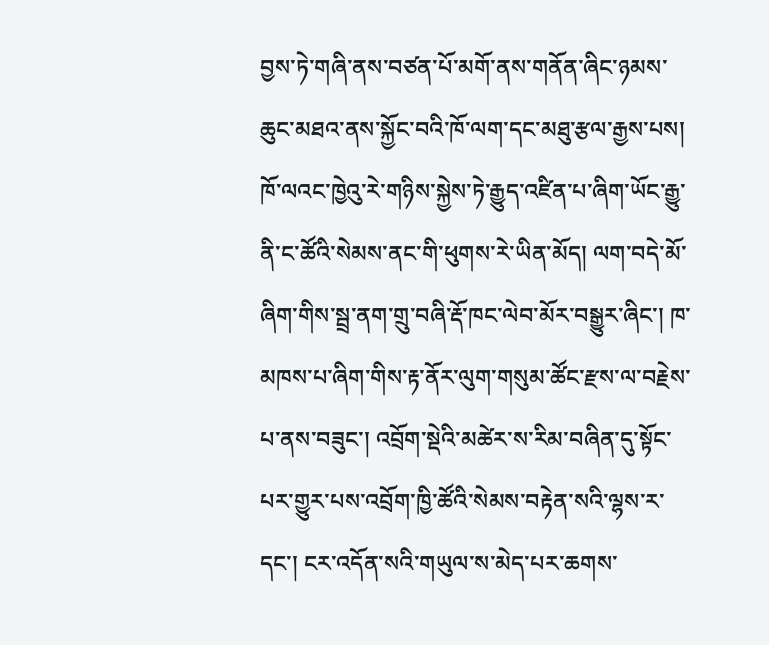བྱས་ཏེ་གཞི་ནས་བཙན་པོ་མགོ་ནས་གནོན་ཞིང་ཉམས་ཆུང་མཐའ་ནས་སྐྱོང་བའི་ཁོ་ལག་དང་མཐུ་རྩལ་རྒྱས་པས། ཁོ་ལའང་ཁྱེའུ་རེ་གཉིས་སྐྱེས་ཏེ་རྒྱུད་འཛིན་པ་ཞིག་ཡོང་རྒྱུ་ནི་ང་ཚོའི་སེམས་ནང་གི་ཕུགས་རེ་ཡིན་མོད། ལག་བདེ་མོ་ཞིག་གིས་སྦྲ་ནག་གྲུ་བཞི་རྡོ་ཁང་ལེབ་མོར་བསྒྱུར་ཞིང་། ཁ་མཁས་པ་ཞིག་གིས་རྟ་ནོར་ལུག་གསུམ་ཚོང་རྫས་ལ་བརྗེས་པ་ནས་བཟུང་། འབྲོག་སྡེའི་མཚེར་ས་རིམ་བཞིན་དུ་སྟོང་པར་གྱུར་པས་འབྲོག་ཁྱི་ཚོའི་སེམས་བརྟེན་སའི་ལྷས་ར་དང་། ངར་འདོན་སའི་གཡུལ་ས་མེད་པར་ཆགས་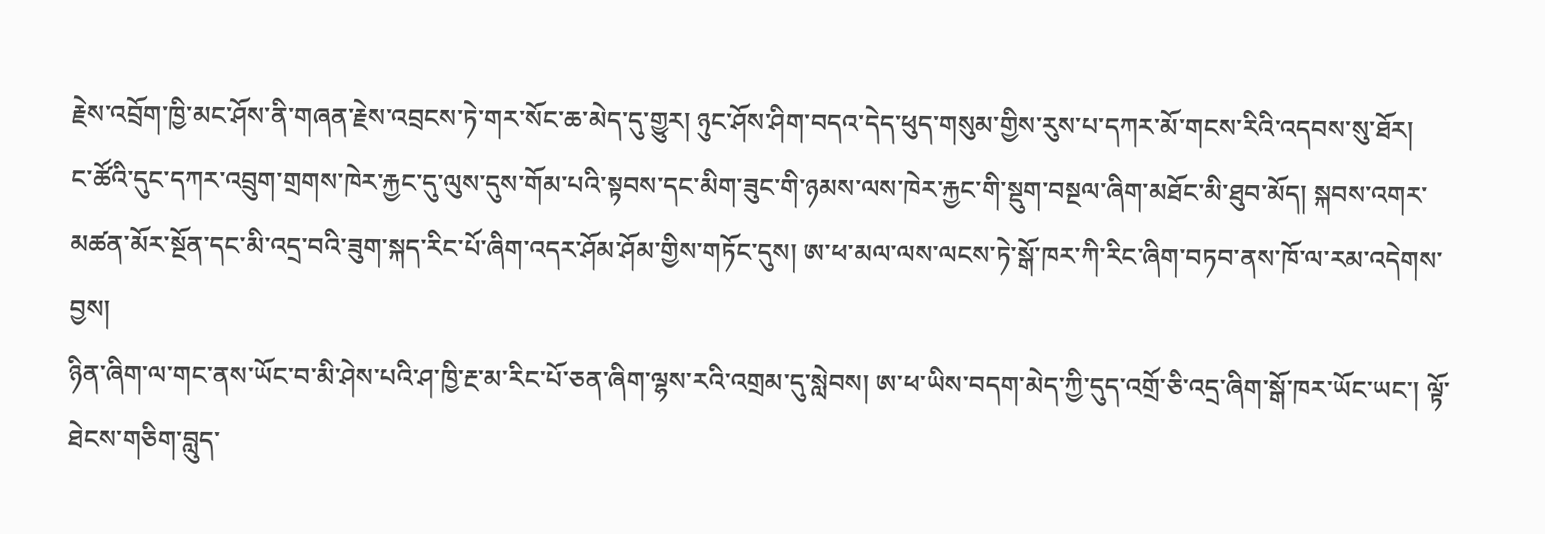རྗེས་འབྲོག་ཁྱི་མང་ཤོས་ནི་གཞན་རྗེས་འབྲངས་ཏེ་གར་སོང་ཆ་མེད་དུ་གྱུར། ཉུང་ཤོས་ཤིག་བདའ་དེད་ཕུད་གསུམ་གྱིས་རུས་པ་དཀར་མོ་གངས་རིའི་འདབས་སུ་ཐོར།
ང་ཚོའི་དུང་དཀར་འབྲུག་གྲགས་ཁེར་རྐྱང་དུ་ལུས་དུས་གོམ་པའི་སྟབས་དང་མིག་ཟུང་གི་ཉམས་ལས་ཁེར་རྐྱང་གི་སྡུག་བསྔལ་ཞིག་མཐོང་མི་ཐུབ་མོད། སྐབས་འགར་མཚན་མོར་སྔོན་དང་མི་འདྲ་བའི་ཟུག་སྐད་རིང་པོ་ཞིག་འདར་ཤོམ་ཤོམ་གྱིས་གཏོང་དུས། ཨ་ཕ་མལ་ལས་ལངས་ཏེ་སྒོ་ཁར་ཀི་རིང་ཞིག་བཏབ་ནས་ཁོ་ལ་རམ་འདེགས་བྱས།
ཉིན་ཞིག་ལ་གང་ནས་ཡོང་བ་མི་ཤེས་པའི་ཤ་ཁྱི་རྔ་མ་རིང་པོ་ཅན་ཞིག་ལྷས་རའི་འགྲམ་དུ་སླེབས། ཨ་ཕ་ཡིས་བདག་མེད་ཀྱི་དུད་འགྲོ་ཅི་འདྲ་ཞིག་སྒོ་ཁར་ཡོང་ཡང་། ལྟོ་ཐེངས་གཅིག་བླུད་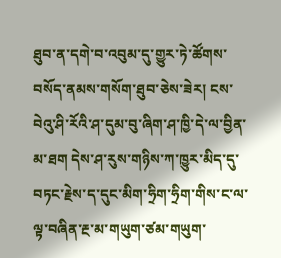ཐུབ་ན་དགེ་བ་འབུམ་དུ་གྱུར་ཏེ་ཚོགས་བསོད་ནམས་གསོག་ཐུབ་ཅེས་ཟེར། ངས་བེའུ་ཤི་རོའི་ཤ་དུམ་བུ་ཞིག་ཤ་ཁྱི་དེ་ལ་བྱིན་མ་ཐག དེས་ཤ་རུས་གཉིས་ཀ་ཁྱུར་མིད་དུ་བཏང་རྗེས་ད་དུང་མིག་ཧྲིག་ཧྲིག་གིས་ང་ལ་ལྟ་བཞིན་རྔ་མ་གཡུག་ཙམ་གཡུག་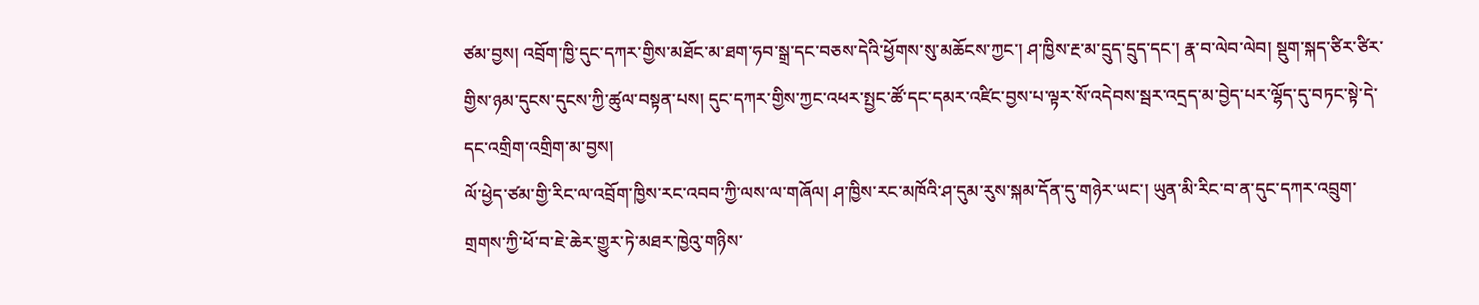ཙམ་བྱས། འབྲོག་ཁྱི་དུང་དཀར་གྱིས་མཐོང་མ་ཐག་ཧབ་སྒྲ་དང་བཅས་དེའི་ཕྱོགས་སུ་མཆོངས་ཀྱང་། ཤ་ཁྱིས་རྔ་མ་དྲུད་དྲུད་དང་། རྣ་བ་ལེབ་ལེབ། སྡུག་སྐད་ཙིར་ཙིར་གྱིས་ཉམ་དུངས་དུངས་ཀྱི་ཚུལ་བསྟན་པས། དུང་དཀར་གྱིས་ཀྱང་འཕར་སྤྱང་ཚོ་དང་དམར་འཛིང་བྱས་པ་ལྟར་སོ་འདེབས་སྦར་འདྲད་མ་བྱེད་པར་ལྷོད་དུ་བཏང་སྟེ་དེ་དང་འགྲིག་འགྲིག་མ་བྱས།
ལོ་ཕྱེད་ཙམ་གྱི་རིང་ལ་འབྲོག་ཁྱིས་རང་འབབ་ཀྱི་ལས་ལ་གཞོལ། ཤ་ཁྱིས་རང་མཁོའི་ཤ་དུམ་རུས་སྐམ་དོན་དུ་གཉེར་ཡང་། ཡུན་མི་རིང་བ་ན་དུང་དཀར་འབྲུག་གྲགས་ཀྱི་ཕོ་བ་ཇེ་ཆེར་གྱུར་ཏེ་མཐར་ཁྱེའུ་གཉིས་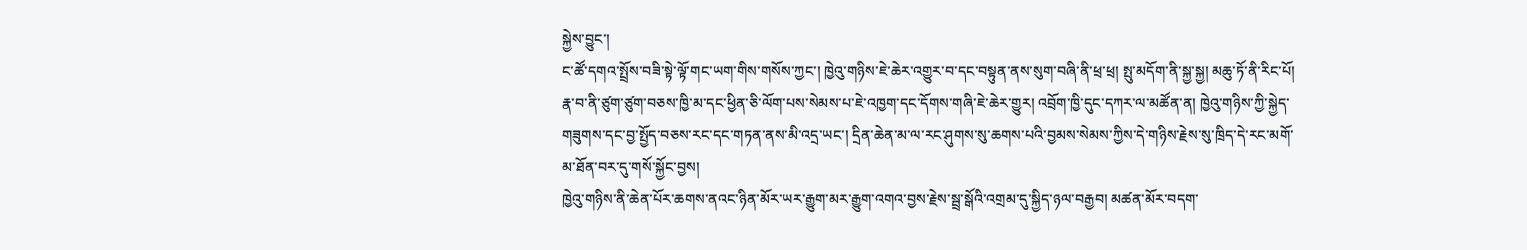སྐྱེས་བྱུང་།
ང་ཚོ་དགའ་སྤྲོས་བཟི་སྟེ་ལྟོ་གང་ཡག་གིས་གསོས་ཀྱང་། ཁྱེའུ་གཉིས་ཇེ་ཆེར་འགྱུར་བ་དང་བསྟུན་ནས་སུག་བཞི་ནི་ཕྲ་ཕྲ། སྤུ་མདོག་ནི་སྐྱ་སྐྱ། མཆུ་ཏོ་ནི་རིང་པོ། རྣ་བ་ནི་ཙུག་ཙུག་བཅས་ཁྱི་མ་དང་ཕྱིན་ཅི་ལོག་པས་སེམས་པ་ཇེ་འཁྱག་དང་དོགས་གཞི་ཇེ་ཆེར་གྱུར། འབྲོག་ཁྱི་དུང་དཀར་ལ་མཚོན་ན། ཁྱེའུ་གཉིས་ཀྱི་སྐྱེད་གཟུགས་དང་བྱ་སྤྱོད་བཅས་རང་དང་གཏན་ནས་མི་འདྲ་ཡང་། དྲིན་ཆེན་མ་ལ་རང་ཤུགས་སུ་ཆགས་པའི་བྱམས་སེམས་ཀྱིས་དེ་གཉིས་རྗེས་སུ་ཁྲིད་དེ་རང་མགོ་མ་ཐོན་བར་དུ་གསོ་སྐྱོང་བྱས།
ཁྱེའུ་གཉིས་ནི་ཆེན་པོར་ཆགས་ནའང་ཉིན་མོར་ཡར་རྒྱུག་མར་རྒྱུག་འགའ་བྱས་རྗེས་སྦྲ་སྒོའི་འགྲམ་དུ་སྐྱིད་ཉལ་བརྒྱབ། མཚན་མོར་བདག་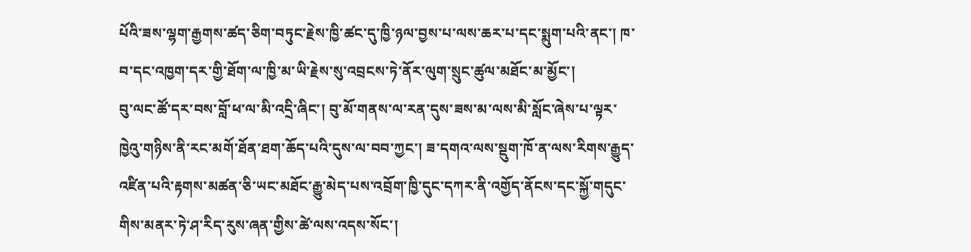པོའི་ཟས་ལྷག་རྒྱགས་ཚད་ཅིག་བཏུང་རྗེས་ཁྱི་ཚང་དུ་ཁྱི་ཉལ་བྱས་པ་ལས་ཆར་པ་དང་སྨུག་པའི་ནང་། ཁ་བ་དང་འཁྱག་དར་གྱི་ཐོག་ལ་ཁྱི་མ་ཡི་རྗེས་སུ་འབྲངས་ཏེ་ནོར་ལུག་སྲུང་ཚུལ་མཐོང་མ་མྱོང་།
བུ་ལང་ཚོ་དར་བས་བློ་ཕ་ལ་མི་འདྲི་ཞིང་། བུ་མོ་གནས་ལ་རན་དུས་ཟས་མ་ལས་མི་སློང་ཞེས་པ་ལྟར་ཁྱེའུ་གཉིས་ནི་རང་མགོ་ཐོན་ཐག་ཆོད་པའི་དུས་ལ་བབ་ཀྱང་། ཟ་དགའ་ལས་སྡུག་ཁོ་ན་ལས་རིགས་རྒྱུད་འཛིན་པའི་རྟགས་མཚན་ཅི་ཡང་མཐོང་རྒྱུ་མེད་པས་འབྲོག་ཁྱི་དུང་དཀར་ནི་འགྱོད་ནོངས་དང་སྐྱོ་གདུང་གིས་མནར་ཏེ་ཤ་རིད་རུས་ཞན་གྱིས་ཚེ་ལས་འདས་སོང་།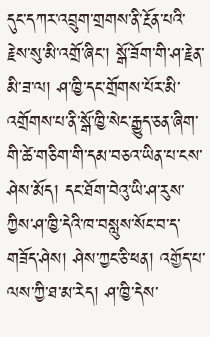དུང་དཀར་འབྲུག་གྲགས་ནི་རྔོན་པའི་རྗེས་སུ་མི་འགྲོ་ཞིང་། སྒོ་ཟོག་གི་ཤ་རྗེན་མི་ཟ་ལ། ཤ་ཁྱི་དང་གྲོགས་པོར་མི་འགྲོགས་པ་ནི་སྒོ་ཁྱི་སེང་རྒྱུད་ཅན་ཞིག་གི་ཚེ་གཅིག་གི་དམ་བཅའ་ཡིན་པ་ངས་ཤེས་མོད། དང་ཐོག་བེའུ་ཡི་ཤ་རུས་ཀྱིས་ཤ་ཁྱི་དེའི་ཁ་བསླུས་སོང་བ་ད་གཟོད་ཤེས། ཤེས་ཀྱང་ཅི་ཕན། འགྱོད་པ་ལས་ཀྱི་ཐ་མ་རེད། ཤ་ཁྱི་དེས་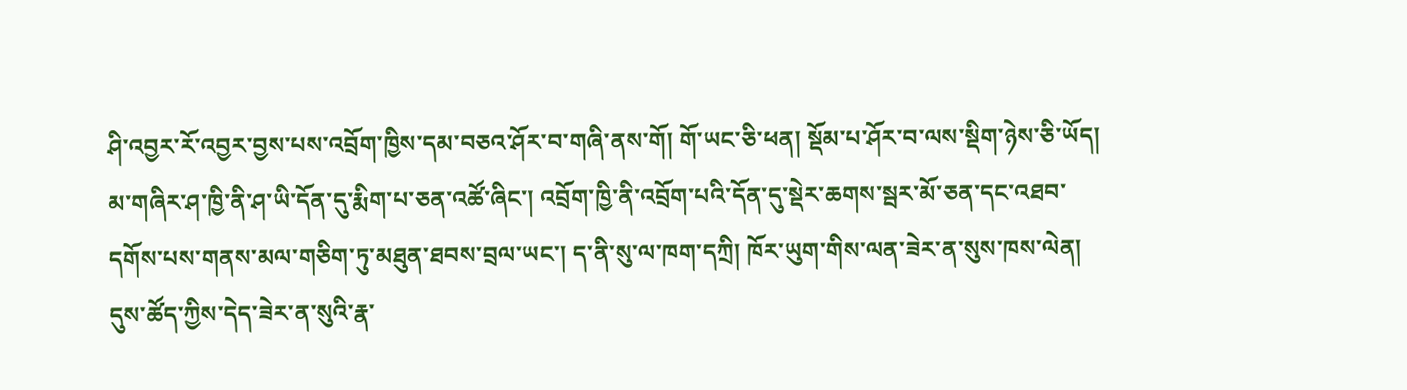ཤི་འབྱར་རོ་འབྱར་བྱས་པས་འབྲོག་ཁྱིས་དམ་བཅའ་ཤོར་བ་གཞི་ནས་གོ། གོ་ཡང་ཅི་ཕན། སྡོམ་པ་ཤོར་བ་ལས་སྡིག་ཉེས་ཅི་ཡོད། མ་གཞིར་ཤ་ཁྱི་ནི་ཤ་ཡི་དོན་དུ་རྨིག་པ་ཅན་འཚོ་ཞིང་། འབྲོག་ཁྱི་ནི་འབྲོག་པའི་དོན་དུ་སྡེར་ཆགས་སྦར་མོ་ཅན་དང་འཐབ་དགོས་པས་གནས་མལ་གཅིག་ཏུ་མཐུན་ཐབས་བྲལ་ཡང་། ད་ནི་སུ་ལ་ཁག་དཀྲི། ཁོར་ཡུག་གིས་ལན་ཟེར་ན་སུས་ཁས་ལེན། དུས་ཚོད་ཀྱིས་དེད་ཟེར་ན་སུའི་རྣ་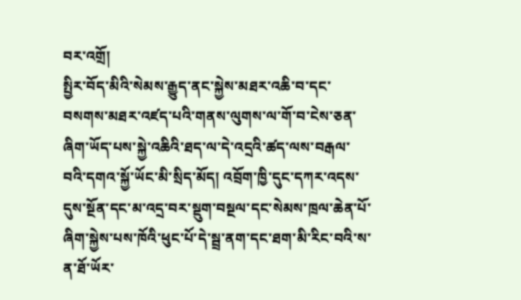བར་འགྲོ།
སྤྱིར་བོད་མིའི་སེམས་རྒྱུད་ནང་སྐྱེས་མཐར་འཆི་བ་དང་བསགས་མཐར་འཛད་པའི་གནས་ལུགས་ལ་གོ་བ་ངེས་ཅན་ཞིག་ཡོད་པས་སྐྱེ་འཆིའི་ཐད་ལ་དེ་འདྲའི་ཚད་ལས་བརྒལ་བའི་དགའ་སྐྱོ་ཡོང་མི་སྲིད་མོད། འབྲོག་ཁྱི་དུང་དཀར་འདས་དུས་སྔོན་དང་མ་འདྲ་བར་སྡུག་བསྔལ་དང་སེམས་ཁྲལ་ཆེན་པོ་ཞིག་སྐྱེས་པས་ཁོའི་ཕུང་པོ་དེ་སྦྲ་ནག་དང་ཐག་མི་རིང་བའི་ས་ན་ཐོ་ཡོར་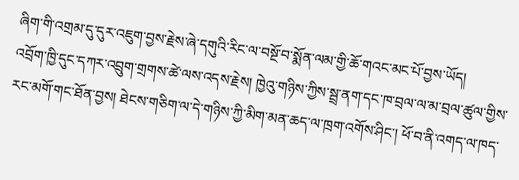ཞིག་གི་འགྲམ་དུ་དུར་འཇུག་བྱས་རྗེས་ཞེ་དགུའི་རིང་ལ་བསྔོ་བ་སྨོན་ལམ་གྱི་ཆོ་གའང་མང་པོ་བྱས་ཡོད།
འབྲོག་ཁྱི་དུང་དཀར་འབྲུག་གྲགས་ཚེ་ལས་འདས་རྗེས། ཁྱེའུ་གཉིས་ཀྱིས་སྦྲ་ནག་དང་ཁ་བྲལ་ལ་མ་བྲལ་ཚུལ་གྱིས་རང་མགོ་གང་ཐོན་བྱས། ཐེངས་གཅིག་ལ་དེ་གཉིས་ཀྱི་མིག་མན་ཆད་ལ་ཁྲག་འགོས་ཤིང་། ཕོ་བ་ནི་འགད་ལ་ཁད་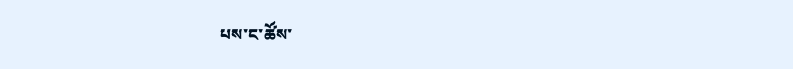པས་ང་ཚོས་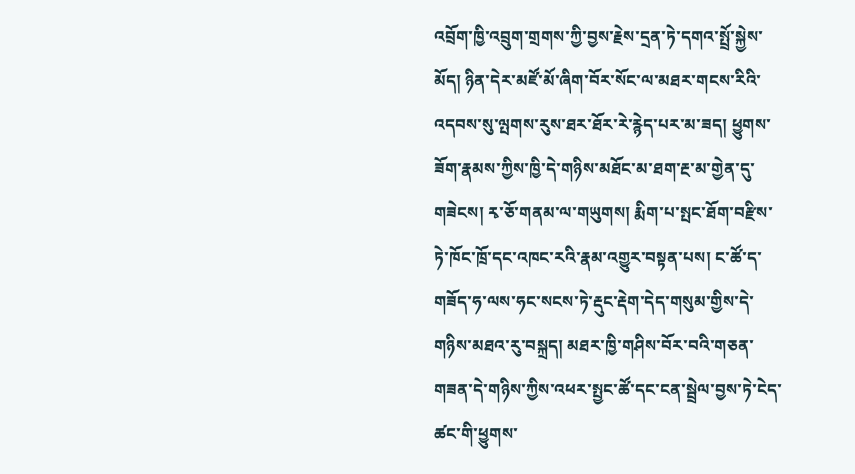འབྲོག་ཁྱི་འབྲུག་གྲགས་ཀྱི་བྱས་རྗེས་དྲན་ཏེ་དགའ་སྤྲོ་སྐྱེས་མོད། ཉིན་དེར་མཛོ་མོ་ཞིག་བོར་སོང་ལ་མཐར་གངས་རིའི་འདབས་སུ་ལྤགས་རུས་ཐར་ཐོར་རེ་རྙེད་པར་མ་ཟད། ཕྱུགས་ཟོག་རྣམས་ཀྱིས་ཁྱི་དེ་གཉིས་མཐོང་མ་ཐག་རྔ་མ་གྱེན་དུ་གཟེངས། རྭ་ཅོ་གནམ་ལ་གཡུགས། རྨིག་པ་སྤང་ཐོག་བརྫིས་ཏེ་ཁོང་ཁྲོ་དང་འཁང་རའི་རྣམ་འགྱུར་བསྟན་པས། ང་ཚོ་ད་གཟོད་ཧ་ལས་ཧང་སངས་ཏེ་རྡུང་རྡེག་དེད་གསུམ་གྱིས་དེ་གཉིས་མཐའ་རུ་བསྐྲད། མཐར་ཁྱི་གཤིས་བོར་བའི་གཅན་གཟན་དེ་གཉིས་ཀྱིས་འཕར་སྤྱང་ཚོ་དང་ངན་སྦྲེལ་བྱས་ཏེ་ངེད་ཚང་གི་ཕྱུགས་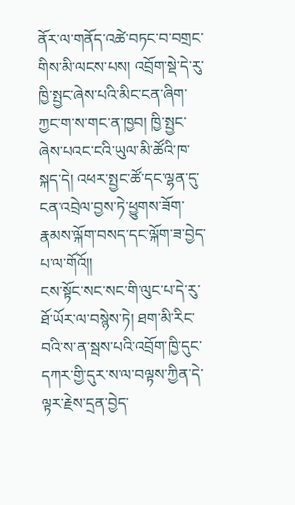ནོར་ལ་གནོད་འཚེ་བཏང་བ་བགྲང་གིས་མི་ལངས་པས། འབྲོག་སྡེ་དེ་རུ་ཁྱི་སྤྱང་ཞེས་པའི་མིང་ངན་ཞིག་ཀྱང་ག་ས་གང་ན་ཁྱབ། ཁྱི་སྤྱང་ཞེས་པའང་ངའི་ཡུལ་མི་ཚོའི་ཁ་སྐད་དེ། འཕར་སྤྱང་ཚོ་དང་ལྷན་དུ་ངན་འབྲེལ་བྱས་ཏེ་ཕྱུགས་ཟོག་རྣམས་ལྐོག་བསད་དང་ལྐོག་ཟ་བྱེད་པ་ལ་གོའོ།།
ངས་སྟོང་སང་སང་གི་ལུང་པ་དེ་རུ་ཐོ་ཡོར་ལ་བསྙེས་ཏེ། ཐག་མི་རིང་བའི་ས་ན་སྦས་པའི་འབྲོག་ཁྱི་དུང་དཀར་གྱི་དུར་ས་ལ་བལྟས་ཀྱིན་དེ་ལྟར་རྗེས་དྲན་བྱེད་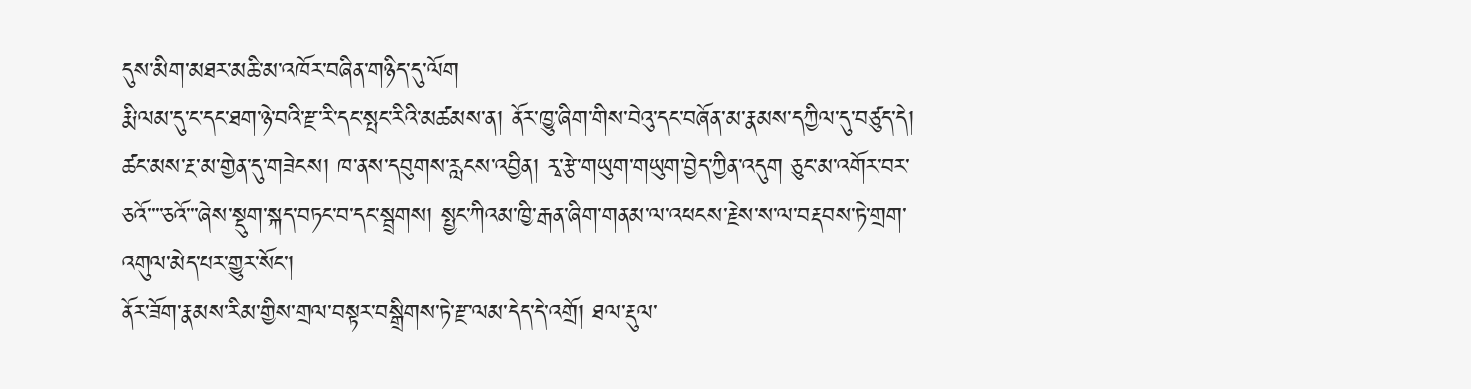དུས་མིག་མཐར་མཆི་མ་འཁོར་བཞིན་གཉིད་དུ་ལོག
རྨི་ལམ་དུ་ང་དང་ཐག་ཉེ་བའི་རྫ་རི་དང་སྤང་རིའི་མཚམས་ན། ནོར་ཁྱུ་ཞིག་གིས་བེའུ་དང་བཞོན་མ་རྣམས་དཀྱིལ་དུ་བཙུད་དེ། ཚང་མས་རྔ་མ་གྱེན་དུ་གཟེངས། ཁ་ནས་དབུགས་རླངས་འབྱིན། རྭ་རྩེ་གཡུག་གཡུག་བྱེད་ཀྱིན་འདུག ཅུང་མ་འགོར་བར་ཅའོ་་་་ཅའོ་་་ཞེས་སྡུག་སྐད་བཏང་བ་དང་སྦྲགས། སྤྱང་ཀིའམ་ཁྱི་རྒན་ཞིག་གནམ་ལ་འཕངས་རྗེས་ས་ལ་བརྡབས་ཏེ་གྲག་འགུལ་མེད་པར་གྱུར་སོང་།
ནོར་ཟོག་རྣམས་རིམ་གྱིས་གྲལ་བསྟར་བསྒྲིགས་ཏེ་རྫ་ལམ་དེད་དེ་འགྲོ། ཐལ་རྡུལ་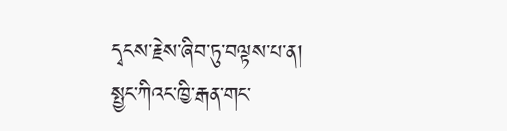དྭངས་རྗེས་ཞིབ་ཏུ་བལྟས་པ་ན། སྤྱང་ཀིའང་ཁྱི་རྒན་གང་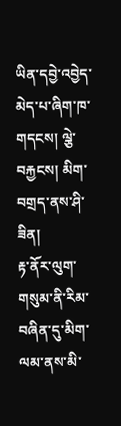ཡིན་དབྱེ་འབྱེད་མེད་པ་ཞིག་ཁ་གདངས། ལྕེ་བརྐྱངས། མིག་བགྲད་ནས་ཤི་ཟིན།
རྟ་ནོར་ལུག་གསུམ་ནི་རིམ་བཞིན་དུ་མིག་ལམ་ནས་མི་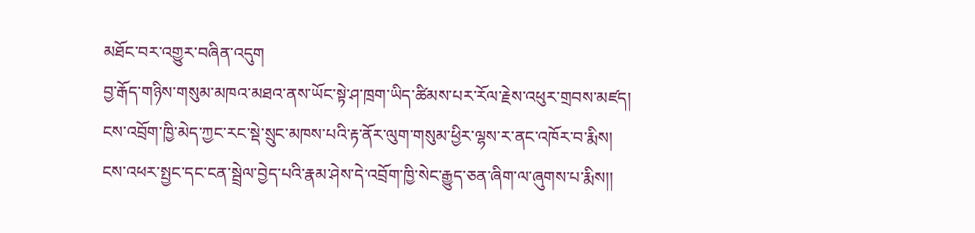མཐོང་བར་འགྱུར་བཞིན་འདུག
བྱ་རྒོད་གཉིས་གསུམ་མཁའ་མཐའ་ནས་ཡོང་སྟེ་ཤ་ཁྲག་ཡིད་ཚིམས་པར་རོལ་རྗེས་འཕུར་གྲབས་མཛད།
ངས་འབྲོག་ཁྱི་མེད་ཀྱང་རང་སྡེ་སྲུང་མཁས་པའི་རྟ་ནོར་ལུག་གསུམ་ཕྱིར་ལྷས་ར་ནང་འཁོར་བ་རྨིས།
ངས་འཕར་སྤྱང་དང་ངན་སྦྲེལ་བྱེད་པའི་རྣམ་ཤེས་དེ་འབྲོག་ཁྱི་སེང་རྒྱུད་ཅན་ཞིག་ལ་ཞུགས་པ་རྨིས།།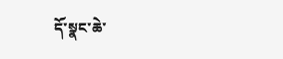དོ་སྣང་ཆེ་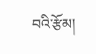བའི་རྩོམ།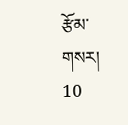རྩོམ་གསར། 10